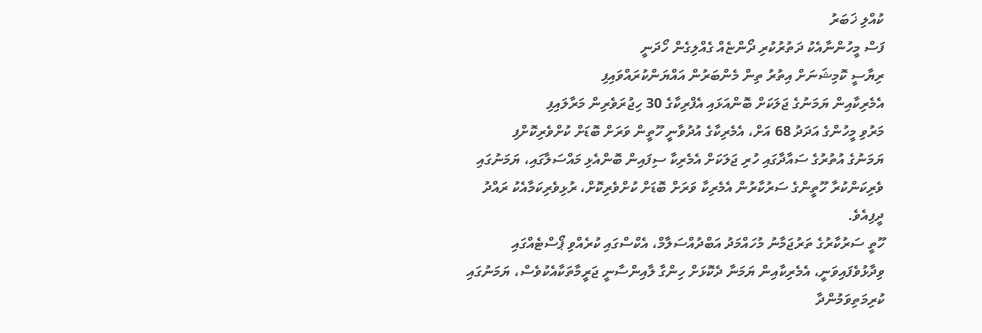ކުއްލި ޚަބަރު
ފަސް މީހުންނާއެކު ދަތުރުކުރި ދޯންޏެއް ގެއްލިގެން ހޯދަނީ
ރިޔާސީ ކޮމިޝަނަށް އިތުރު ތިން މެންބަރުން އައްޔަންކުރައްވައިފި
އެމެރިކާއިން ޔަމަނުގެ ޖަލަކަށް ބޮންއަޅައި އެފްރިކާގެ 30 ހިޖުރަވެރިން މަރާލައިފި
މަރުވި މީހުންގެ އަދަދު 68 އަށް، އެމެރިކާގެ އުދުވާނީ ހޫތީން ވަރަށް ބޮޑަށް ކުށްވެރިކޮށްފި
ޔަމަނުގެ އުތުރުގެ ސައާދާގައި ހުރި ޖަލަކަށް އެމެރިކާ ސިފައިން ބޮންއެޅި މައްސަލާގައި، ޔަމަނުގައި ވެރިކަންކުރާ ހޫތީންގެ ސަރުކާރުން އެމެރިކާ ވަރަށް ބޮޑަށް ކުށްވެރިކޮށް، ރުޅިވެރިކަމާއެކު ރައްދު ދީފިއެވެ.
ހޫތީ ސަރުކާރުގެ ތަރުޖަމާނު މުހައްމަދު އަބްދުއްސަލާމް، އެކްސްގައި ކުރެއްވި ޕޯސްޓެއްގައި ވިދާޅުވެފައިވަނީ، އެމެރިކާއިން ޔަމަނާ ދެކޮޅަށް ހިންގާ ލާއިންސާނީ ޖަރީމާތަކާއެކުވެސް، ޔަމަނުގައި ކުރިމަތިވަމުންދާ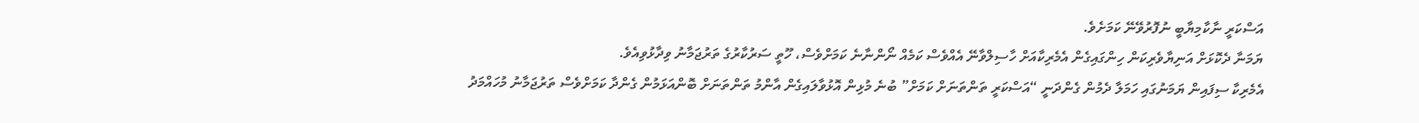އަސްކަރީ ނާކާމިޔާބީ ނުފޮރުވޭނޭ ކަމަށެވެ.
ޔަމަނާ ދެކޮޅަށް އަނިޔާވެރިކަން ހިންގައިގެން އެމެރިކާއަށް ހާސިލްވާނޭ އެއްވެސް ކަމެއް ނޯންނާނެ ކަމަށްވެސް، ހޫތީ ސަރުކާރުގެ ތަރުޖަމާނު ވިދާޅުވިއެވެ.
އެމެރިކާ ސިފައިން ޔަމަނުގައި ހަމަލާ ދެމުން ގެންދަނީ “އަސްކަރީ ތަންތަނަށް ކަމަށް” ބުނެ މުޅިން އޮޅުވާލައިގެން އާންމު ތަންތަނަށް ބޮންއަޅަމުން ގެންދާ ކަމަށްވެސް ތަރުޖަމާނު މުހައްމަދު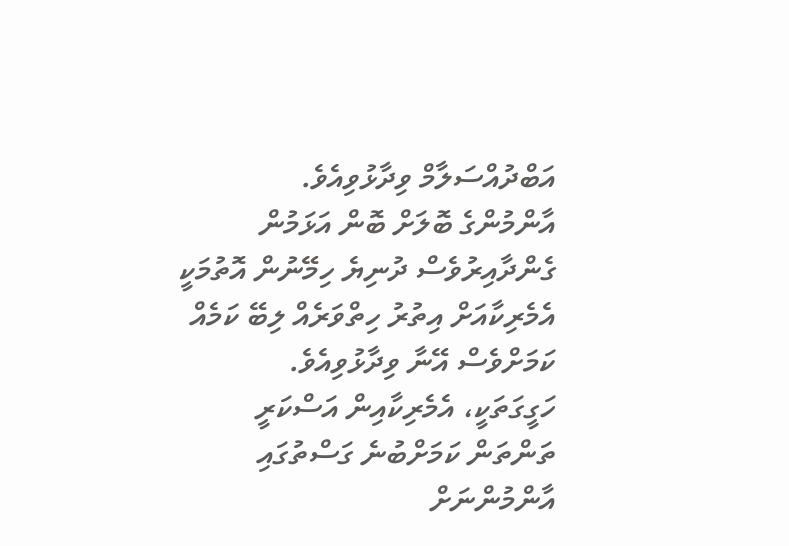އަބްދުއްސަލާމް ވިދާޅުވިއެވެ.
އާންމުންގެ ބޮލަށް ބޮން އަޅަމުން ގެންދާއިރުވެސް ދުނިޔެ ހިމޭނުން އޮތުމަކީ އެމެރިކާއަށް އިތުރު ހިތްވަރެއް ލިބޭ ކަމެއް ކަމަށްވެސް އޭނާ ވިދާޅުވިއެވެ.
ހަގީގަތަކީ، އެމެރިކާއިން އަސްކަރީ ތަންތަން ކަމަށްބުނެ ގަސްތުގައި އާންމުންނަށް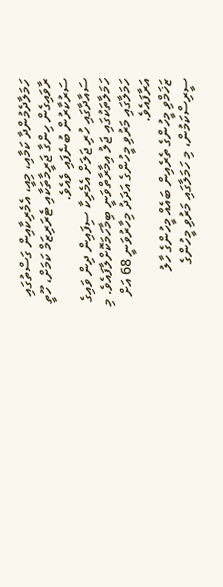ހަމަލާދެމުންދާ ކަމާއި، މިއީ، އެމެރިކާއިން ގަސްތުގައި ރާވައިގެން ހިންގާ ޖަރީމާތަކާއި ޓެރަރިޒަމް ކަމަށް، ހޫތީ ސަރުކާރުން ބުނެފައި ވެއެވެ.
ސައާދާގައި ހުރި ޖަލަށް އެމެރިކާ ސިފައިން ދިން ވައިގެ ހަމަލާތަކުގައި ޖަލު އިމާރާތްވަނީ ބިމާހަމަކޮށްލާފައެވެ. މި ހަމަލާގައި މަރުވި މީހުންގެ އަދަދު މިހާރުވަނީ 68 އަށް އަރާފައެވެ.
ޒަޚަމްވި މީހުންގެ ތެރެއިން ބައެއް މީހުންގެ ހާލު ސީރިސްކަމުން، މި ހަމަލާގައި މަރުވި މީހުންގެ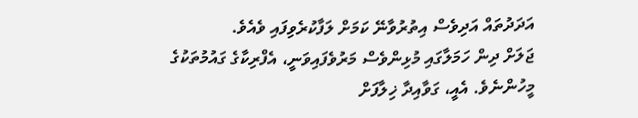އަދަދުތައް އަދިވެސް އިތުރުވާނޭ ކަމަށް ލަފާކުރެވިފައި ވެއެވެ.
ޖަލަށް ދިން ހަމަލާގައި މުޅިންވެސް މަރުވެފައިވަނީ، އެފްރިކާގެ ގައުމުތަކުގެ މީހުންނެވެ. އެއީ، ގަވާއިދާ ޚިލާފަށް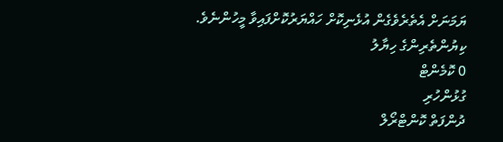ޔަމަނަށް އެތެރެވެގެން އުޅެނިކޮށް ހައްޔަރުކޮށްފައިވާ މީހުންނެވެ.
ކިޔުންތެރިންގެ ހިޔާލު
0 ކޮމެންޓް
ގުޅުންހުރި
ދުންފަތް ކޮންޓްރޯލް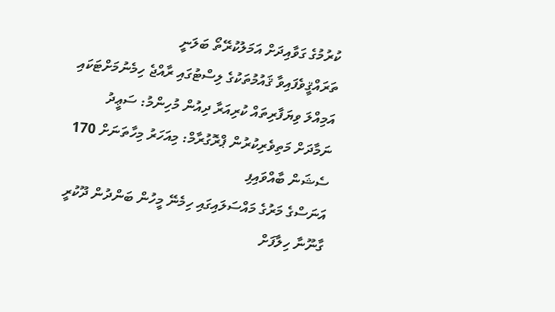ކުރުމުގެ ގަވާއިދަށް އަމަލުކުރޭތޯ ބަލަނީ
ތަރައްޤީވެފައިވާ ޤައުމުތަކުގެ ލިސްޓުގައި ރާއްޖެ ހިމެނުމަށްޓަކައި އަމިއްލަ ވިޔަފާރިތައް ކުރިއަރާ ދިއުން މުހިންމު: ސަޢީދު
ނަމާދަށް މަތިވެރިކުރުން ޕްރޮގުރާމް: މިއަހަރު މިހާތަނަށް 170 ސެޝަން ބާއްވައިފި
އަނަސްގެ މަރުގެ މައްސަލައިގައި ހިމެނޭ މީހުން ބަންދުން ދޫކުރީ ގާނޫނާ ހިލާފަށް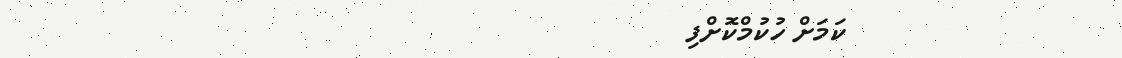ކަމަށް ހުކުމްކޮށްފި